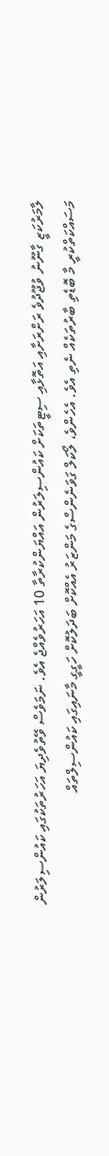ލާމަރުކަޒީ ގާނޫނު ވުޖޫދުވެ ރަށްރަށާއި އަތޮޅާއި ސިޓީތަކަށް ކައުންސިލަރުން އައްޔަންކުރާތާ 10 އަހަރުވެއްޖެ އެވެ. ނަމަވެސް ވޭތުވެދިޔަ އަހަރުތަކުގައި ކައުންސިލަރުން މަސައްކަތްކުރީ މާ ބޮޑެތި ބާރުތަކެއް ނެތި އެވެ. އެހެންވެ، ލޯކަލް ގަވަނެންސްގެ މަންޒަރު އެއްކޮށް ބަދަލުކޮށް ހަގީގީ މާނައިގައި ކައުންސިލްތައް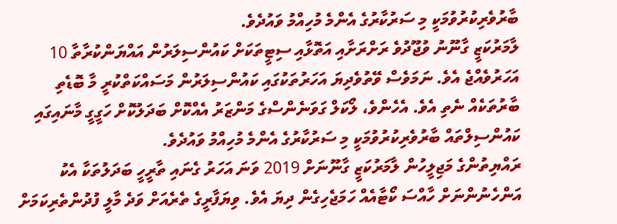ބާރުވެރިކުރުވުމަކީ މި ސަރުކާރުގެ އެންމެ މުހިއްމު ވައުދެވެ.
ލާމަރުކަޒީ ގާނޫނު ވުޖޫދުވެ ރަށްރަށާއި އަތޮޅާއި ސިޓީތަކަށް ކައުންސިލަރުން އައްޔަންކުރާތާ 10 އަހަރުވެއްޖެ އެވެ. ނަމަވެސް ވޭތުވެދިޔަ އަހަރުތަކުގައި ކައުންސިލަރުން މަސައްކަތްކުރީ މާ ބޮޑެތި ބާރުތަކެއް ނެތި އެވެ. އެހެންވެ، ލޯކަލް ގަވަނެންސްގެ މަންޒަރު އެއްކޮށް ބަދަލުކޮށް ހަގީގީ މާނައިގައި ކައުންސިލްތައް ބާރުވެރިކުރުވުމަކީ މި ސަރުކާރުގެ އެންމެ މުހިއްމު ވައުދެވެ.
ރައްޔިތުންގެ މަޖިލީހުން ލާމަރުކަޒީ ގާނޫނަށް 2019 ވަނަ އަހަރު ގެނައި ތާރީހީ ބަދަލުތަކާ އެކު އަންހެނުންނަށް ހާއްސަ ކޯޓާއެއް ހަމަޖެހިގެން ދިޔަ އެވެ. ވިޔަފާރީގެ ތެރެއަށް ވަދެ މާލީ ފުދުންތެރިކަމަށް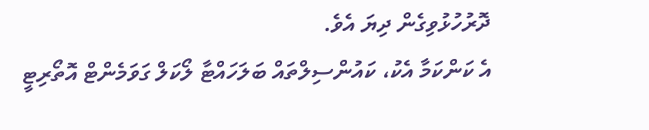ދޮރުހުޅުވިގެން ދިޔަ އެވެ.
އެ ކަންކަމާ އެކު، ކައުންސިލްތައް ބަލަހައްޓާ ލޯކަލް ގަވަމެންޓް އޮތޯރިޓީ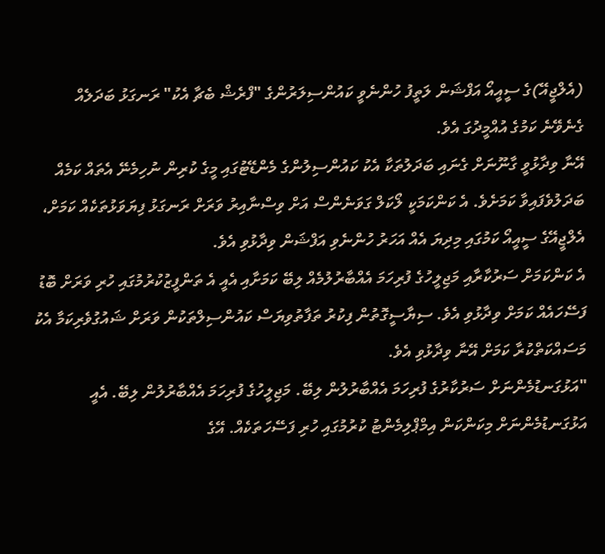(އެލްޖީއޭ)ގެ ސީއީއޯ އަފްޝަން ލަތީފު ހުންނެވީ ކައުންސިލަރުންގެ "ފްރެޝް ބެޗާ އެކު" ރަނގަޅު ބަދަލެއް ގެނެވޭނެ ކަމުގެ އުއްމީދުގަ އެވެ.
އޭނާ ވިދާޅުވީ ގާނޫނަށް ގެނައި ބަދަލުތަކާ އެކު ކައުންސިލުންގެ މެންޑޭޓުގައި މީގެ ކުރިން ނުހިމެނޭ އެތައް ކަމެއް ބަދަލުވެފައިވާ ކަމަށެވެ. އެ ކަންކަމަކީ ލޯކަލް ގަވަނެންސް އަށް ވިސްނާއިރު ވަރަށް ރަނގަޅު ފިޔަވަޅުތަކެއް ކަމަށް، އެލްޖީއޭގެ ސީއީއޯ ކަމުގައި މިދިޔަ އެއް އަހަރު ހުންނެވި އަފްޝަން ވިދާޅުވި އެވެ.
އެ ކަންކަމަށް ސަރުކާރާއި މަޖިލީހުގެ ފުރިހަމަ އެއްބާރުލުމެއް ލިބޭ ކަމަށާއި އެއީ އެ ތަންފީޒުކުރުމުގައި ހުރި ވަރަށް ބޮޑު ފަސޭހައެއް ކަމަށް ވިދާޅުވި އެވެ. ސިޔާސީގޮތުން ފިކުރު ތަފާތުވިޔަސް ކައުންސިލްތަކުން ވަރަށް ޝައުގުވެރިކަމާ އެކު މަސައްކަތްކުރާ ކަމަށް އޭނާ ވިދާޅުވި އެވެ.
"އަޅުގަނޑުމެންނަށް ސަރުކާރުގެ ފުރިހަމަ އެއްބާރުލުން ލިބޭ. މަޖިލީހުގެ ފުރިހަމަ އެއްބާރުލުން ލިބޭ. އެއީ އަޅުގަނޑުމެންނަށް މިކަންކަން އިމްޕްލިމެންޓު ކުރުމުގައި ހުރި ފަސޭހަތަކެއް. އޭގެ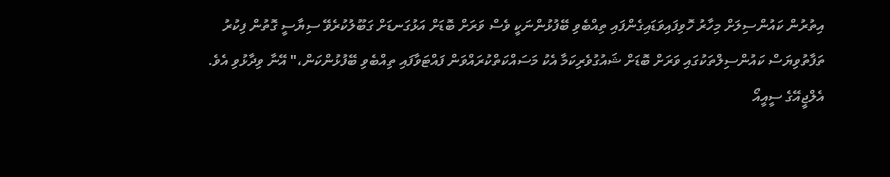އިތުރުން ކައުންސިލަށް މިހާރު ހޮވިފައިވަޑައިގެންފައި ތިއްބެވި ބޭފުޅުންނަކީ ވެސް ވަރަށް ބޮޑަށް އަޅުގަނޑަށް ގަބޫލުކުރެވޭ ސިޔާސީ ގޮތުން ފިކުރު ތަފާތުވިޔަސް ކައުންސިލްތަކުގައި ވަރަށް ބޮޑަށް ޝައުގުވެރިކަމާ އެކު މަސައްކަތްކުރައްވަން ފައްޓަވާފައި ތިއްބެވި ބޭފުޅުންކަން،" އޭނާ ވިދާޅުވި އެވެ.
އެލްޖީއޭގެ ސީއީއޯ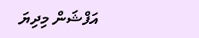އަފްޝަން މިދިޔަ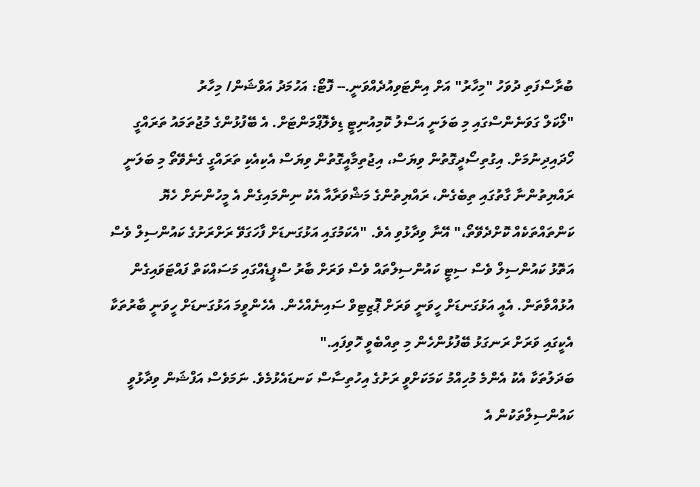ބުރާސްފަތި ދުވަހު "މިހާރު" އަށް އިންޓަވިއުދެއްވަނީ.-- ފޮޓޯ: އަހުމަދު އަވްޝަން/ މިހާރު
"ލޯކަލް ގަވަނެންސްގައި މި ބަލަނީ އަސްލު ކޮމިއުނިޓީ ޑިވެލޮޕްމަންޓަށް. އެ ބޭފުޅުންގެ މުޖުތަމައު ތަރައްގީ ހޯދައިދިނުމަށް. އިގުތިސޯދީގޮތުން ވިޔަސް، އިޖުތިމާއީގޮތުން ވިޔަސް އެކިއެކި ތަރައްގީ ގެނެވޭތޯ މި ބަލަނީ ރައްޔިތުންނާ ގާތުގައި ތިބެގެން، ރައްޔިތުންގެ މަޝްވަރާއާ އެކު ނިންމައިގެން އެ މީހުންނަށް ހެޔޮ ކަންތައްތަކެއް ކޮށްދެވޭތޯ،" އޭނާ ވިދާޅުވި އެވެ. "އެކަމުގައި އަޅުގަނޑަށް ފާހަގަވޭ ރަށްރަށުގެ ކައުންސިލް ވެސް އަތޮޅު ކައުންސިލް ވެސް ސިޓީ ކައުންސިލްތައް ވެސް ވަރަށް ބާރު ސްޕީޑެއްގައި މަސައްކަތް ފައްޓަވައިގެން އުޅުއްވާތަން. އެއީ އަޅުގަނޑަށް ހީވަނީ ވަރަށް ޕޮޒިޓިވް ސައިނެއްހެން. އެހެންވީމަ އަޅުގަނޑަށް ހީވަނީ ބާރުތަކާ އެކީގައި ވަރަށް ރަނގަޅު ބޭފުޅުންހެން މި ތިއްބެވީ ހޮވިފައި."
ބަދަލުތަކާ އެކު އެންމެ މުހިއްމު ކަމަކަށްވީ ރަށުގެ އިހުތިސާސް ކަނޑައެޅުމެވެ. ނަމަވެސް އަފްޝަން ވިދާޅުވީ ކައުންސިލްތަކުން އެ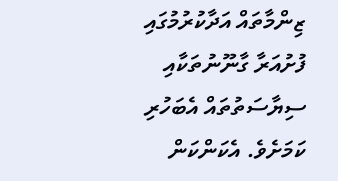ޒިންމާތައް އަދާކުރުމުގައި ފުށުއަރާ ގާނޫނުތަކާއި ސިޔާސަތުތައް އެބަހުރި ކަމަށެވެ. އެކަންކަން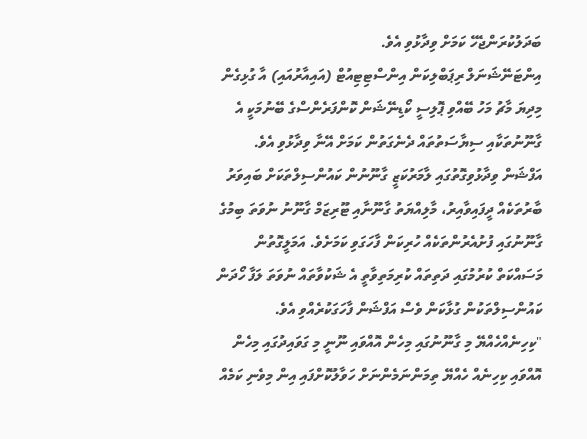ބަދަލުކުރަންޖެހޭ ކަމަށް ވިދާޅުވި އެވެ.
އިންޓަނޭޝަނަލް ރިޕަބްލިކަން އިންސްޓިޓިއުޓް (އައިއާރުއައި) އާ ގުޅިގެން މިދިޔަ މާޗު މަހު ބޭއްވި ޕޮލިސީ ކޯޑިނޭޝަން ކޮންފަރެންސްގެ ބޭނުމަކީ އެ ގާނޫނުތަކާއި ސިޔާސަތުތައް ދެނެގަތުން ކަމަށް އޭނާ ވިދާޅުވި އެވެ.
އަފްޝަން ވިދާޅުވިގޮތުގައި ލާމަރުކަޒީ ގާނޫނުން ކައުންސިލްތަކަށް ބައިވަރު ބާރުތަކެއް ދީފައިވާއިރު، މާލިއްޔަތު ގާނޫނާއި ޓޫރިޒަމް ގާނޫނު ނުވަތަ ބިމުގެ ގާނޫނުގައި ފުށުއެރުންތަކެއް ހުރިކަން ފާހަގަވި ކަމަށެވެ. އަމަލީގޮތުން މަސައްކަތް ކުރުމުގައި ދަތިތައް ކުރިމަތިވާތީ އެ ޝަކުވާތައް ނުވަތަ ލަފާ ހޯދަން ކައުންސިލްތަކުން ގުޅާކަން ވެސް އަފްޝަން ފާހަގަކުރެއްވި އެވެ.
"ކިހިނެއްހެއްޔޭ މި ގާނޫނުގައި މިހެން އޮއްވައި ނޫނީ މި ގަވައިދުގައި މިހެން އޮއްވައި ކިހިނެއް ހެއްޔޭ ތިމަންނަމެންނަށް ހަވާލުކޮށްފައި އިން މިވެނި ކަމެއް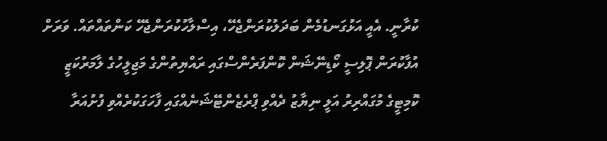ކުރާނީ. އެއީ އަޅުގަނޑުމެން ބަދަލުކުރަންޖެހޭ، އިސްލާހުކުރަންޖެހޭ ކަންތައްތައް. ވަރަށް އުފާކުރަން ޕޮލިސީ ކޯޑިނޭޝަން ކޮންފަރެންސްގައި ރައްޔިތުންގެ މަޖިލީހުގެ ލާމަރުކަޒީ ކޮމިޓީގެ މުގައްރިރު އަލީ ނިޔާޒު ދެއްވި ޕްރެޒެންޓޭޝަނެއްގައި ފާހަގަކުރެއްވި ފުށުއަރާ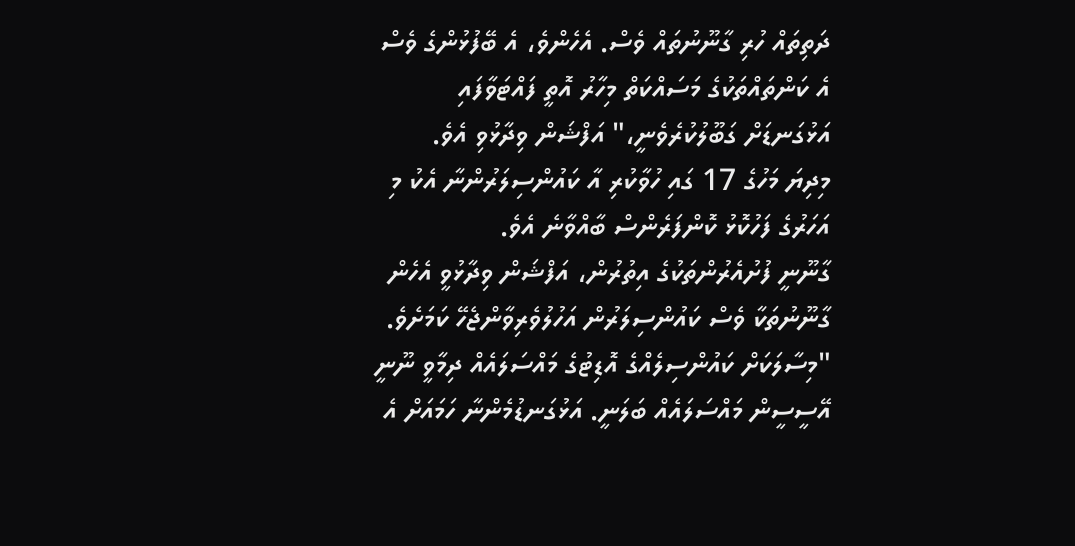ދަތިތައް ހުރި ގާނޫނުތައް ވެސް. އެހެންވެ، އެ ބޭފުޅުންގެ ވެސް އެ ކަންތައްތަކުގެ މަސައްކަތް މިހާރު އޮތީ ފައްޓަވާފައި އަޅުގަނޑަށް ގަބޫލުކުރެވެނީ،" އަފްޝަން ވިދާޅުވި އެވެ.
މިދިޔަ މަހުގެ 17 ގައި ހުވާކުރި އާ ކައުންސިލަރުންނާ އެކު މި އަހަރުގެ ފަހުކޮޅު ކޮންފަރެންސް ބާއްވާނެ އެވެ.
ގާނޫނީ ފުށުއެރުންތަކުގެ އިތުރުން، އަފްޝަން ވިދާޅުވީ އެހެން ގާނޫނުތަކާ ވެސް ކައުންސިލަރުން އަހުލުވެރިވާންޖެހޭ ކަމަށެވެ.
"މިސާލަކަށް ކައުންސިލެއްގެ އޮޑިޓުގެ މައްސަލައެއް ދިމާވީ ނޫނީ އޭސީސީން މައްސަލައެއް ބަލަނީ. އަޅުގަނޑުމެންނާ ހަމައަށް އެ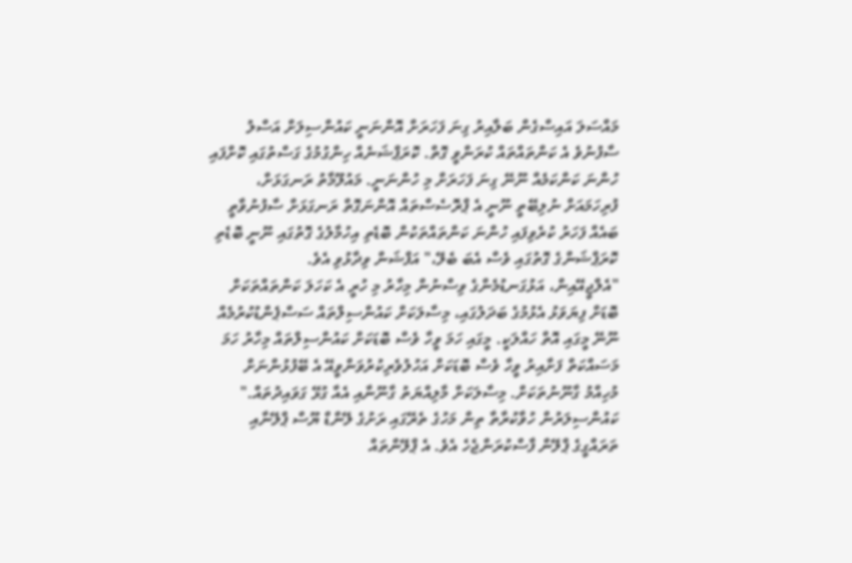މައްސަލަ އައިސްގެން ބަލާއިރު ގިނަ ފަހަރަށް އޮންނަނީ ކައުންސިލަށް އަސްލު ސާފުނުވެ އެ ކަންތައްތައް ކުރަންވީ ގޮތް. ކޮރަޕްޝަނެއް ހިންގުމުގެ ގަސްތުގައި ކޮށްފައި ހުންނަ ކަންކަމެއް ނޫނޭ ގިނަ ފަހަރަށް މި ހުންނަނީ. މައުލޫމާތު ރަނގަޅަށް، ފުރިހަމައަށް ނުލިބޭތީ ނޫނީ އެ ޕްރޮސެސްތައް އޮންނަގޮތް ރަނގަޅަށް ސާފުނުވާތީ ބައެއް ފަހަރު ކުރެވިފައި ހުންނަ ކަންތައްތަކުން ބޮޑެތި އިހުމާލުގެ ގޮތުގައި ނޫނީ ބޮޑެތި ކޮރަޕްޝަންގެ ގޮތުގައި ވެސް އެބަ ބެލޭ،" އަފްޝަން ވިދާޅުވި އެވެ.
"އެލްޖީއޭއިން، އަޅުގަނޑުމެންގެ ވިސްނުން މިހާރު މި ހުރީ އެ ކަހަލަ ކަންތައްތަކަށް ބޮޑަށް ފިޔަވަޅު އެޅުމުގެ ބަދަލުގައި، މިސާލަކަށް ކައުންސިލްތައް ސަސްޕެންޑުކުރުމެއް ނޫނޭ މީގައި އޮތް ހައްލަކީ. މީގައި ހަމަ ވީހާ ވެސް ބޮޑަކަށް ކައުންސިލްތައް މިހާރު ހަމަ މަސައްކަތް ފަށާއިރު ވީހާ ވެސް ބޮޑަކަށް އަހުލުވެރިކުރުވަންވީއޭ އެ ބޭފުޅުންނަށް މުހިއްމު ގާނޫނުތަކަށް. މިސާލަކަށް މާލިއްޔަތު ގާނޫނާއި އެއާ ގުޅޭ ގަވައިދުތައް."
ކައުންސިލަރުން ހުވާކުރާތާ ތިން މަހުގެ ތެރޭގައި ރަށުގެ ލޭންޑް ޔޫސް ޕްލޭނާއި ތަރައްގީގެ ޕްލޭން ފާސްކުރަންޖެހެ އެވެ. އެ ޕްލޭންތައް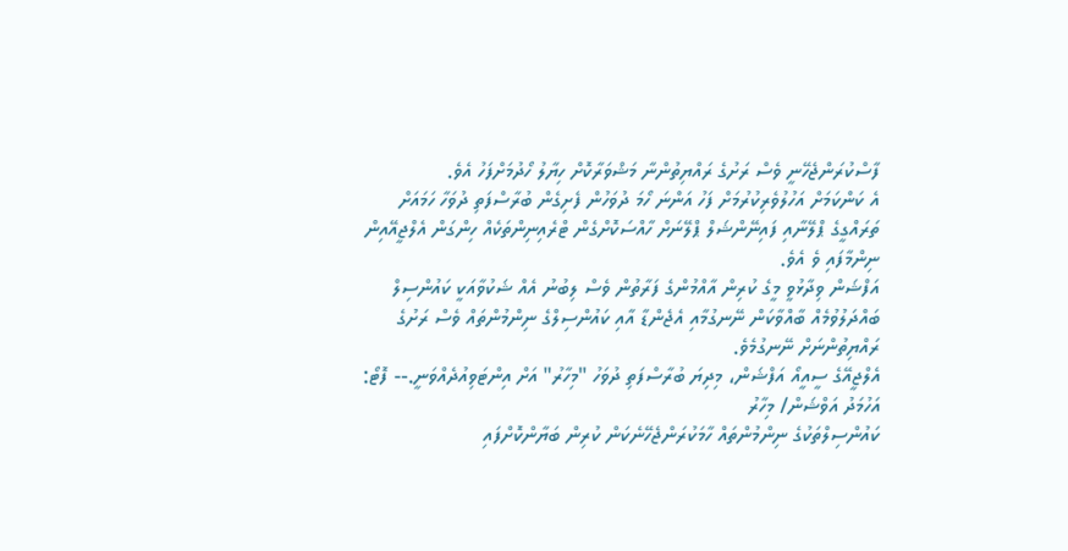ފާސްކުރަންޖެހޭނީ ވެސް ރަށުގެ ރައްޔިތުންނާ މަޝްވަރާކޮށް ހިޔާލު ހޯދުމަށްފަހު އެވެ.
އެ ކަންކަމަށް އަހުލުވެރިކުރުމަށް ފަހު އަންނަ ހޯމަ ދުވަހުން ފެށިގެން ބުރާސްފަތި ދުވަހާ ހަމައަށް ތަރައްގީގެ ޕްލޭނާއި ފައިނޭންޝަލް ޕްލޭނަށް ހާއްސަކޮށްގެން ޓްރެއިނިންތަކެއް ހިންގަން އެލްޖީއޭއިން ނިންމާފައި ވެ އެވެ.
އަފްޝަން ވިދާޅުވީ މީގެ ކުރިން އާއްމުންގެ ފަރާތުން ވެސް ލިބުނު އެއް ޝަކުވާއަކީ ކައުންސިލް ބައްދަލުވުމެއް ބާއްވާކަން ނޭނގުމާއި އެޖެންޑާ އާއި ކައުންސިލްގެ ނިންމުންތައް ވެސް ރަށުގެ ރައްޔިތުންނަށް ނޭނގުމެވެ.
އެލްޖީއޭގެ ސީއީއޯ އަފްޝަން، މިދިޔަ ބުރާސްފަތި ދުވަހު "މިހާރު" އަށް އިންޓަވިއުދެއްވަނީ.-- ފޮޓޯ: އަހުމަދު އަވްޝަން/ މިހާރު
ކައުންސިލްތަކުގެ ނިންމުންތައް ހާމަކުރަންޖެހޭނެކަން ކުރިން ބަޔާންކޮށްފައި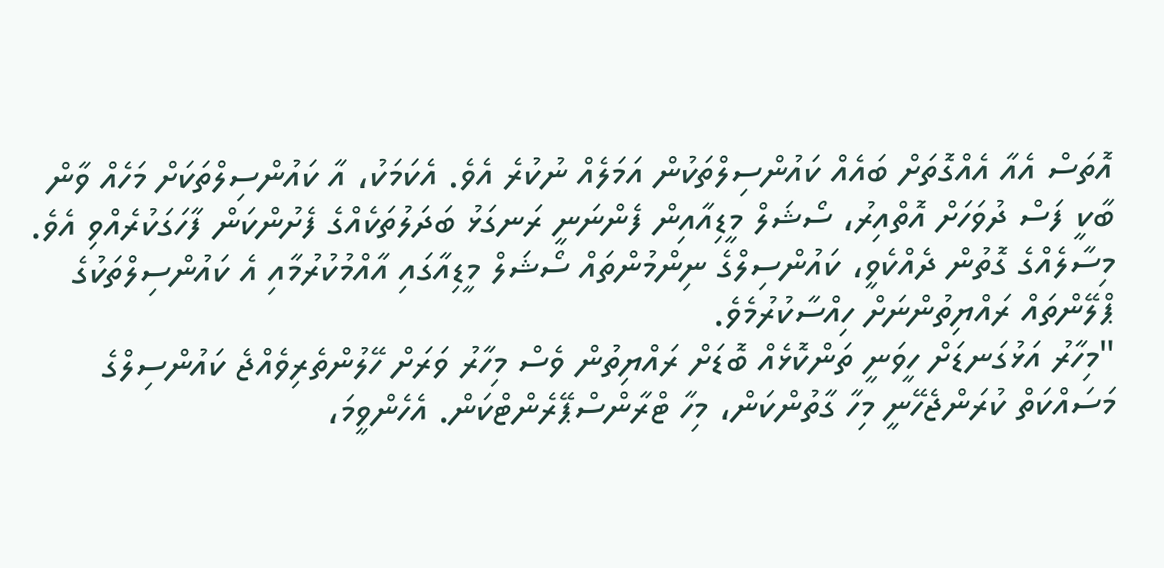އޮތަސް އެއާ އެއްގޮތަށް ބައެއް ކައުންސިލްތަކުން އަމަލެއް ނުކުރެ އެވެ. އެކަމަކު، އާ ކައުންސިލްތަކަށް މަހެއް ވާން ބާކީ ފަސް ދުވަހަށް އޮތްއިރު، ސޯޝަލް މީޑިއާއިން ފެންނަނީ ރަނގަޅު ބަދަލުތަކެއްގެ ފެށުންކަން ފާހަގަކުރެއްވި އެވެ. މިސާލެއްގެ ގޮތުން ދެއްކެވީ، ކައުންސިލްގެ ނިންމުންތައް ސޯޝަލް މީޑިއާގައި އާއްމުކުރުމާއި އެ ކައުންސިލްތަކުގެ ޕްލޭންތައް ރައްޔިތުންނަށް ހިއްސާކުރުމެވެ.
"މިހާރު އަޅުގަނޑަށް ހީވަނީ ތަންކޮޅެއް ބޮޑަށް ރައްޔިތުން ވެސް މިހާރު ވަރަށް ހޭލުންތެރިވެއްޖެ ކައުންސިލްގެ މަސައްކަތް ކުރަންޖެހޭނީ މިހާ ގާތުންކަން، މިހާ ޓްރާންސްޕޭރެންޓްކަން. އެހެންވީމަ،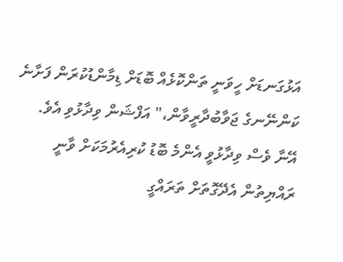އަޅުގަނޑަށް ހީވަނީ ތަންކޮޅެއް ބޮޑަށް ޑިމާންޑުކުރަން ފަށާނެ ކަންނޭނގެ ޖަވާބުދާރީވާން،" އަފްޝަން ވިދާޅުވި އެވެ.
އޭނާ ވެސް ވިދާޅުވީ އެންމެ ބޮޑު ކުރިއެރުމަކަށް ވާނީ ރައްޔިތުން އެދޭގޮތަށް ތަރައްގީ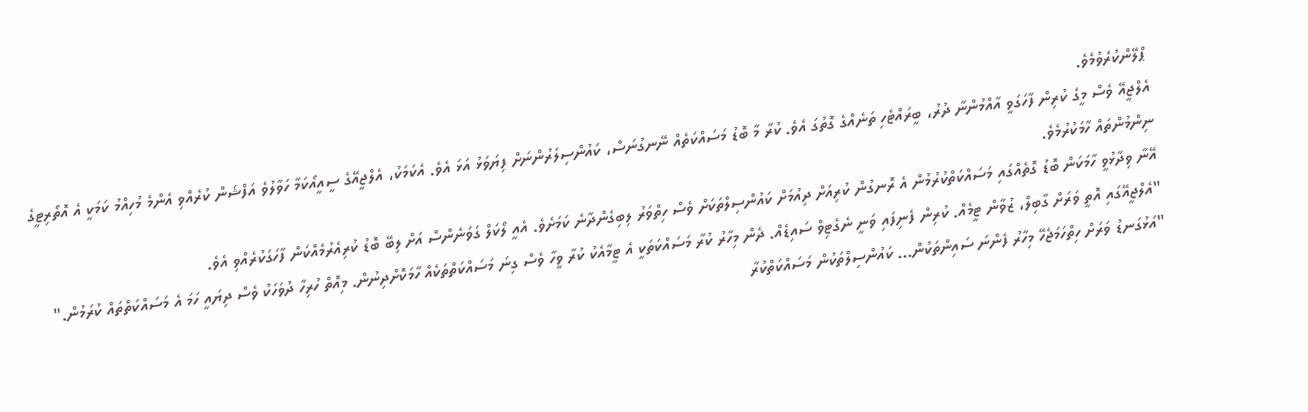ޕްލޭންކުރެވުމެވެ.
އެލްޖީއޭ ވެސް މީގެ ކުރިން ފާހަގަވީ އާއްމުންނާ ދުރު، ބީރައްޓެހި ތަނެއްގެ ގޮތުގަ އެވެ. ކުރާ މާ ބޮޑު މަސައްކަތެއް ނޭނގުނަސް، ކައުންސިލަރުންނަށް ފިޔަވަޅު އަޅަ އެވެ. އެކަމަކު، އެލްޖީއޭގެ ސީއީއޯކަމާ ހަވާލުވެ އަފްޝަން ކުރެއްވި އެންމެ މުހިއްމު ކަމަކީ އެ އޮތޯރިޓީގެ ނިންމުންތައް ހާމަކުރުމެވެ.
އޭނާ ވިދާޅުވީ ހާމަކަން ބޮޑު ގޮތެއްގައި މަސައްކަތްކުރުމުން އެ ރޮނގުން ކުރިއަށް ދިއުމަށް ކައުންސިލްތަކަށް ވެސް ހިތްވަރު ލިބިގެންދާނެ ކަމަށެވެ. އެއީ ލޯކަލް ގަވަނެންސް އަށް ލިބޭ ބޮޑު ކުރިއެރުމެއްކަން ފާހަގަކުރެއްވި އެވެ.
"އެލްޖީއޭގައި އޮތީ ވަރަށް ގާބިލް، ޒުވާން ޓީމެއް. ކުރިން ފެނިފައި ވަނީ ނެގެޓިވް ސައިޑެއް. ދެން މިހާރު ކުރާ މަސައްކަތަކީ އެ ޓީމާއެކު ކުރާ ވީހާ ވެސް ގިނަ މަސައްކަތްތަކެއް ހާމަކޮށްދިނުން. މިއޮތް ހުރިހާ ދުވަހަކު ވެސް ދިޔައީ ހަމަ އެ މަސައްކަތްތައް ކުރަމުން."
"އަޅުގަނޑު ވަރަށް ހިތްހަމަޖެހޭ މިހާރު ފެންނަ ސައިންތަކުން... ކައުންސިލްތަކުން މަސައްކަތްކުރާ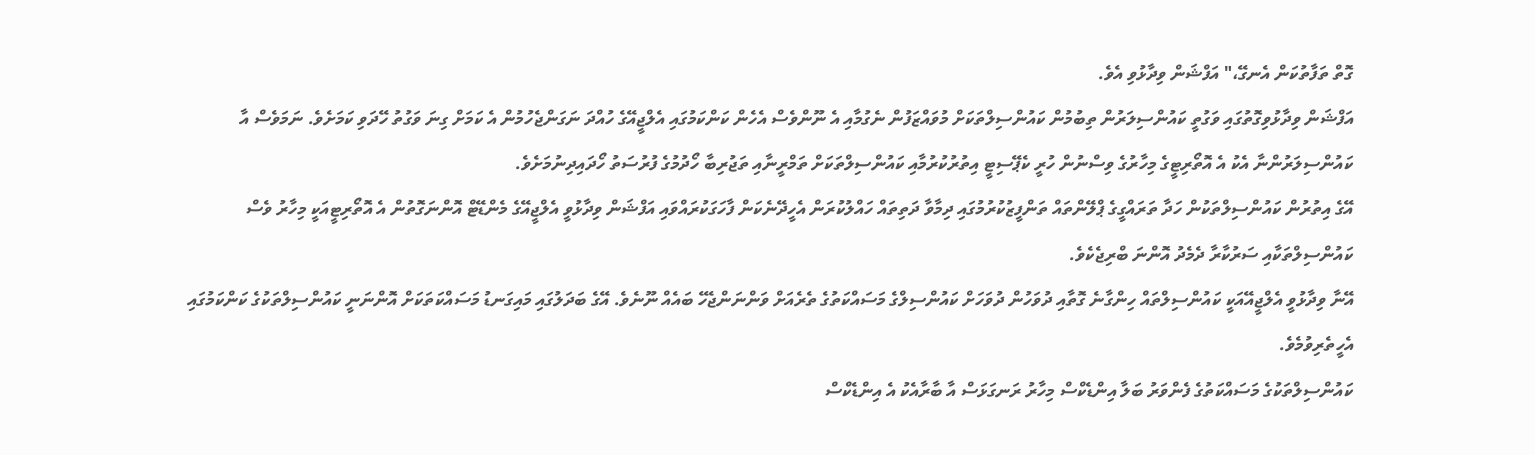ގޮތް ތަފާތުކަން އެނގޭ،" އަފްޝަން ވިދާޅުވި އެވެ.
އަފްޝަން ވިދާޅުވިގޮތުގައި ވަގުތީ ކައުންސިލަރުން ތިބުމުން ކައުންސިލްތަކަށް މުވައްޒަފުން ނެގުމާއި އެ ނޫންވެސް އެހެން ކަންކަމުގައި އެލްޖީއޭގެ ހުއްދަ ނަގަންޖެހުމުން އެ ކަމަށް ގިނަ ވަގުތު ހޭދަވި ކަމަށެވެ. ނަމަވެސް އާ ކައުންސިލަރުންނާ އެކު އެ އޮތޯރިޓީގެ މިހާރުގެ ވިސްނުން ހުރީ ކެޕޭސިޓީ އިތުރުކުރުމާއި ކައުންސިލްތަކަށް ތަމްރީނާއި ތަޖުރިބާ ހޯދުމުގެ ފުރުސަތު ހޯދައިދިނުމަށެވެ.
އޭގެ އިތުރުން ކައުންސިލްތަކުން ހަދާ ތަރައްގީގެ ޕްލޭންތައް ތަންފީޒުކުރުމުގައި ދިމާވާ ދަތިތައް ހައްލުކުރަން އެހީދޭނެކަން ފާހަގަކުރައްވައި އަފްޝަން ވިދާޅުވީ އެލްޖީއޭގެ މެންޑޭޓް އޮންނަގޮތުން އެ އޮތޯރިޓީއަކީ މިހާރު ވެސް ކައުންސިލްތަކާއި ސަރުކާރާ ދެމެދު އޮންނަ ބްރިޖެކެވެ.
އޭނާ ވިދާޅުވީ އެލްޖީއޭއަކީ ކައުންސިލްތައް ހިންގާނެ ގޮތާއި ދުވަހުން ދުވަހަށް ކައުންސިލްގެ މަސައްކަތުގެ ތެރެއަށް ވަންނަންޖެހޭ ބައެއް ނޫނެވެ. އޭގެ ބަދަލުގައި މައިގަނޑު މަސައްކަތަކަށް އޮންނަނީ ކައުންސިލްތަކުގެ ކަންކަމުގައި އެހީތެރިވުމެވެ.
ކައުންސިލްތަކުގެ މަސައްކަތުގެ ފެންވަރު ބަލާ އިންޑެކްސް މިހާރު ރަނގަޅަސް އާ ބާރާއެކު އެ އިންޑެކްސް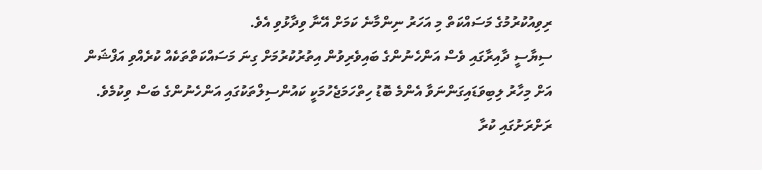ރިވިއުކުރުމުގެ މަސައްކަތް މި އަހަރު ނިންމާނެ ކަމަށް އޭނާ ވިދާޅުވި އެވެ.
ސިޔާސީ ދާއިރާގައި ވެސް އަންހެނުންގެ ބައިވެރިވުން އިތުރުކުރުމަށް ގިނަ މަސައްކަތްތަކެއް ކުރެއްވި އަފްޝަން އަށް މިހާރު ލިބިވަޑައިގަންނަވާ އެންމެ ބޮޑު ހިތްހަމަޖެހުމަކީ ކައުންސިލްތަކުގައި އަންހެނުންގެ ބަސް ވިކުމެވެ. ރަށްރަށުގައި ކުރާ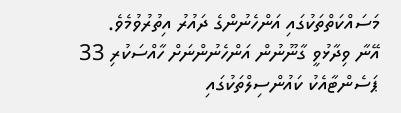މަސައްކަތްތަކުގައި އަންހެނުންގެ ދައުރު އިތުރުވުމެވެ.
އޭނާ ވިދާޅުވީ ގާނޫނުން އަންހެނުންނަށް ހާއްސަކުރި 33 ޕަސެންޓާއެކު ކައުންސިލްތަކުގައި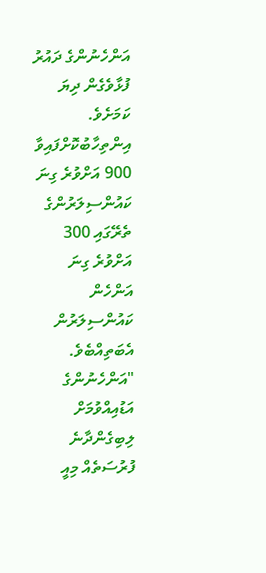އަންހެނުންގެ ދައުރު ފުޅާވެގެން ދިޔަ ކަމަށެވެ. އިންތިހާބުކޮށްފައިވާ 900 އަށްވުރެ ގިނަ ކައުންސިލަރުންގެ ތެރޭގައި 300 އަށްވުރެ ގިނަ އަންހެން ކައުންސިލަރުން އެބަތިއްބެވެ.
"އަންހެނުންގެ އަޑުއިއްވުމަށް ލިބިގެންދާނެ ފުރުސަތެއް މިއީ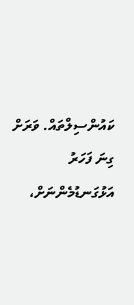ކައުންސިލްތައް. ވަރަށް ގިނަ ފަހަރު އަޅުގަނޑުމެންނަށް،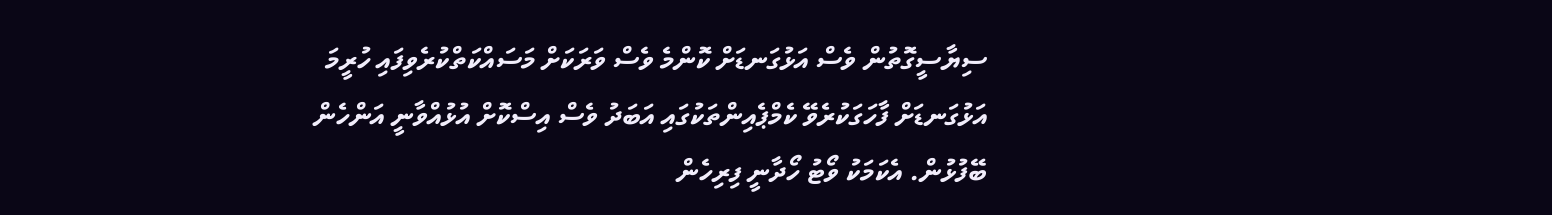ސިޔާސީގޮތުން ވެސް އަޅުގަނޑަށް ކޮންމެ ވެސް ވަރަކަށް މަސައްކަތްކުރެވިފައި ހުރީމަ އަޅުގަނޑަށް ފާހަގަކުރެވޭ ކެމްޕެއިންތަކުގައި އަބަދު ވެސް އިސްކޮށް އުޅުއްވާނީ އަންހެން ބޭފުޅުން. އެކަމަކު ވޯޓު ހޯދާނީ ފިރިހެން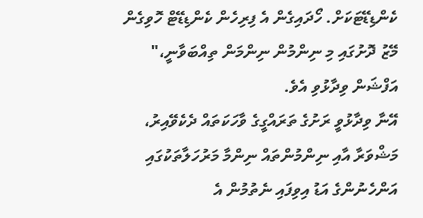ކެންޑިޑޭޓަކަށް. ހޯދައިގެން އެ ފިރިހެން ކެންޑިޑޭޓް ހޮވިގެން މޭޒު ދޮށުގައި މި ނިންމުން ނިންމަން ތިއްބަވާނީ،" އަފްޝަން ވިދާޅުވި އެވެ.
އޭނާ ވިދާޅުވީ ރަށުގެ ތަރައްގީގެ ވާހަކަތައް ދެކެވޭއިރު، މަޝްވަރާ އާއި ނިންމުންތައް ނިންމާ މަރުހަލާތަކުގައި އަންހެނުންގެ އަޑު އިވިފައި ނެތުމުން އެ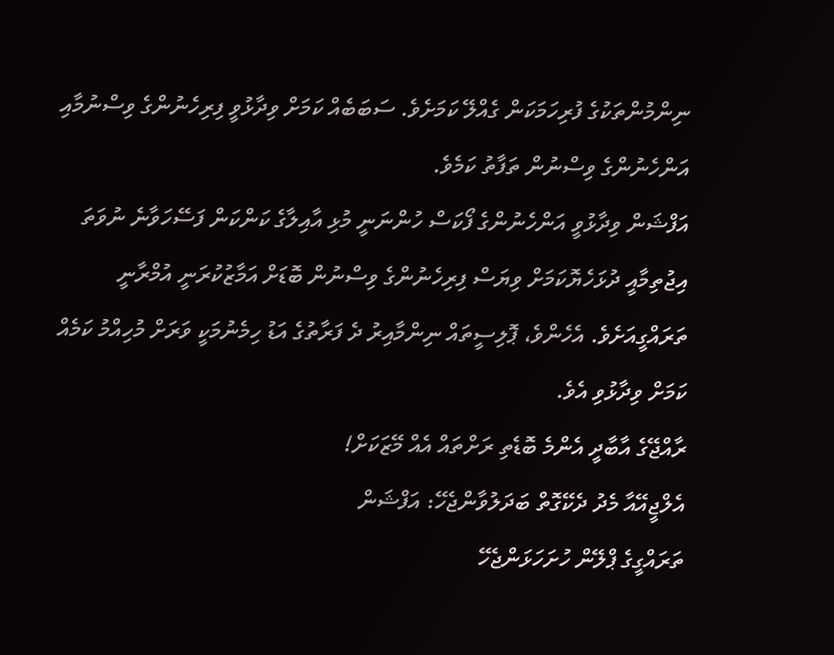ނިންމުންތަކުގެ ފުރިހަމަކަން ގެއްލޭ ކަމަށެވެ. ސަބަބެއް ކަމަށް ވިދާޅުވީ ފިރިހެނުންގެ ވިސްނުމާއި އަންހެނުންގެ ވިސްނުން ތަފާތު ކަމެވެ.
އަފްޝަން ވިދާޅުވީ އަންހެނުންގެ ފޯކަސް ހުންނަނީ މުޅި އާއިލާގެ ކަންކަން ފަސޭހަވާނެ ނުވަތަ އިޖުތިމާއީ ދުޅަހެޔޮކަމަށް ވިޔަސް ފިރިހެނުންގެ ވިސްނުން ބޮޑަށް އަމާޒުކުރަނީ އުމްރާނީ ތަރައްގީއަށެވެ. އެހެންވެ، ޕޮލިސީތައް ނިންމާއިރު ދެ ފަރާތުގެ އަޑު ހިމެނުމަކީ ވަރަށް މުހިއްމު ކަމެއް ކަމަށް ވިދާޅުވި އެވެ.
ރާއްޖޭގެ އާބާދީ އެންމެ ބޮޑެތި ރަށްތައް އެއް މޭޒަކަށް!
އެލްޖީއޭއާ މެދު ދެކޭގޮތް ބަދަލުވާންޖެހޭ: އަފްޝަން
ތަރައްގީގެ ޕްލޭން ހުށަހަޅަންޖެހޭ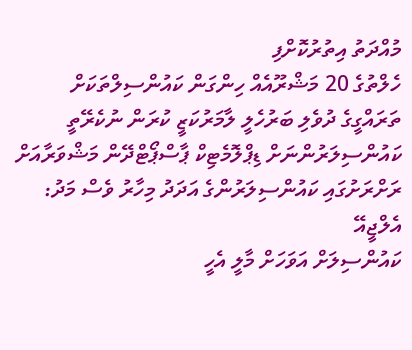މުއްދަތު އިތުރުކޮށްފި
ހެލްތުގެ 20 މަޝްރޫއެއް ހިންގަން ކައުންސިލްތަކަށް
ތަރައްގީގެ ދުވެލި ބަރުހެލީ ލާމަރުކަޒީ ކުރަން ނުކެރޭތީ
ކައުންސިލަރުންނަށް ޑިޕްލޮމެޓިކް ޕާސްޕޯޓްދޭން މަޝްވަރާއަށް
ރަށްރަށުގައި ކައުންސިލަރުންގެ އަދަދު މިހާރު ވެސް މަދު: އެލްޖީއޭ
ކައުންސިލަށް އަވަހަށް މާލީ އެހީ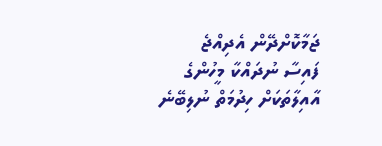ޖަމާކޮށްދޭން އެދިއްޖެ
ފައިސާ ނުދައްކާ މީހުންގެ އާއިލާތަކަށް ހިދުމަތް ނުލިބޭނެ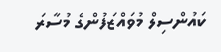ކައުންސިލް މުވައްޒަފުންގެ މުސާރަ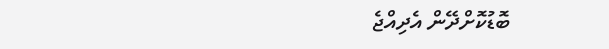ބޮޑުކޮށްދޭން އެދިއްޖެ